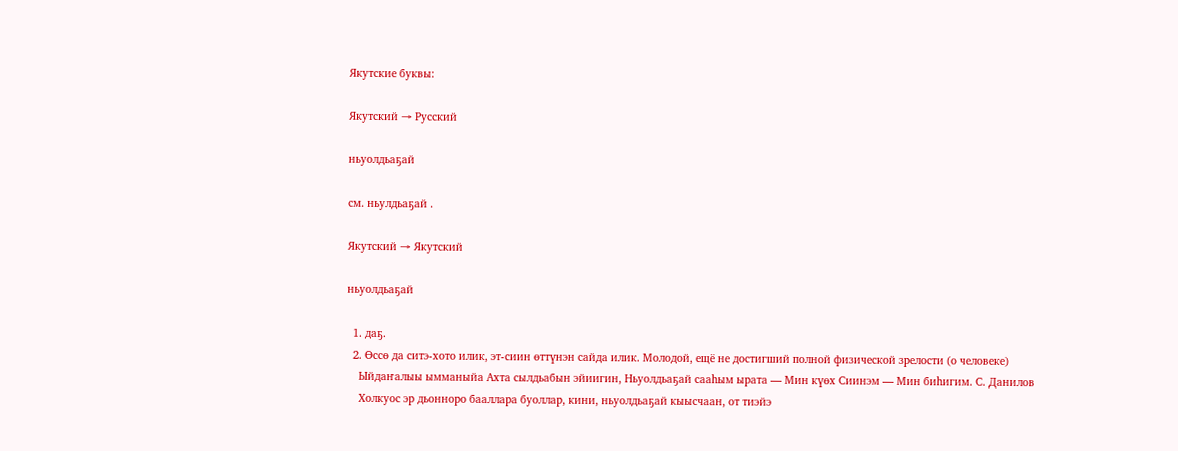Якутские буквы:

Якутский → Русский

ньуолдьаҕай

см. ньулдьаҕай .

Якутский → Якутский

ньуолдьаҕай

  1. даҕ.
  2. Өссө да ситэ-хото илик, эт-сиин өттүнэн сайда илик. Молодой, ещё не достигший полной физической зрелости (о человеке)
    Ыйдаҥалыы ымманыйа Ахта сылдьабын эйиигин, Ньуолдьаҕай сааһым ырата — Мин күөх Сиинэм — Мин биһигим. С. Данилов
    Холкуос эр дьонноро бааллара буоллар, кини, ньуолдьаҕай кыысчаан, от тиэйэ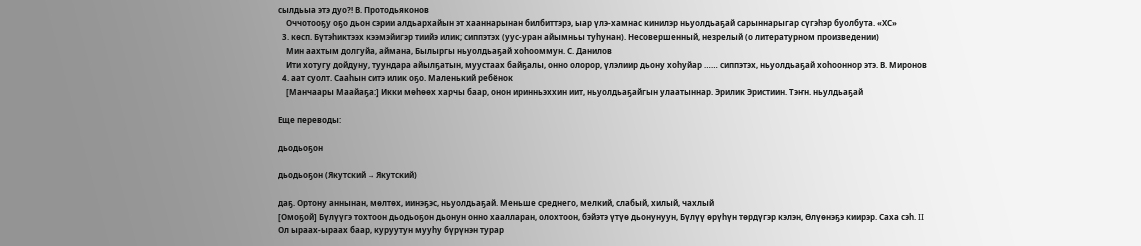сылдьыа этэ дуо?! В. Протодьяконов
    Оччотооҕу оҕо дьон сэрии алдьархайын эт хааннарынан билбиттэрэ, ыар үлэ-хамнас кинилэр ньуолдьаҕай сарыннарыгар сүгэһэр буолбута. «ХС»
  3. көсп. Бүтэһиктээх кээмэйигэр тиийэ илик; сиппэтэх (уус-уран айымньы туһунан). Несовершенный, незрелый (о литературном произведении)
    Мин аахтым долгуйа, аймана, Былыргы ньуолдьаҕай хоһооммун. С. Данилов
    Ити хотугу дойдуну, туундара айылҕатын, муустаах байҕалы, онно олорор, үлэлиир дьону хоһуйар …… сиппэтэх, ньуолдьаҕай хоһооннор этэ. В. Миронов
  4. аат суолт. Сааһын ситэ илик оҕо. Маленький ребёнок
    [Манчаары Маайаҕа:] Икки мөһөөх харчы баар, онон иринньэххин иит, ньуолдьаҕайгын улаатыннар. Эрилик Эристиин. Тэҥн. ньулдьаҕай

Еще переводы:

дьодьоҕон

дьодьоҕон (Якутский → Якутский)

даҕ. Ортону аннынан, мөлтөх, иинэҕэс, ньуолдьаҕай. Меньше среднего, мелкий, слабый, хилый, чахлый
[Омоҕой] Бүлүүгэ тохтоон дьодьоҕон дьонун онно хаалларан, олохтоон, бэйэтэ үтүө дьонунуун, Бүлүү өрүһүн төрдүгэр кэлэн, Өлүөнэҕэ киирэр. Саха сэһ. II
Ол ыраах-ыраах баар, куруутун мууһу бүрүнэн турар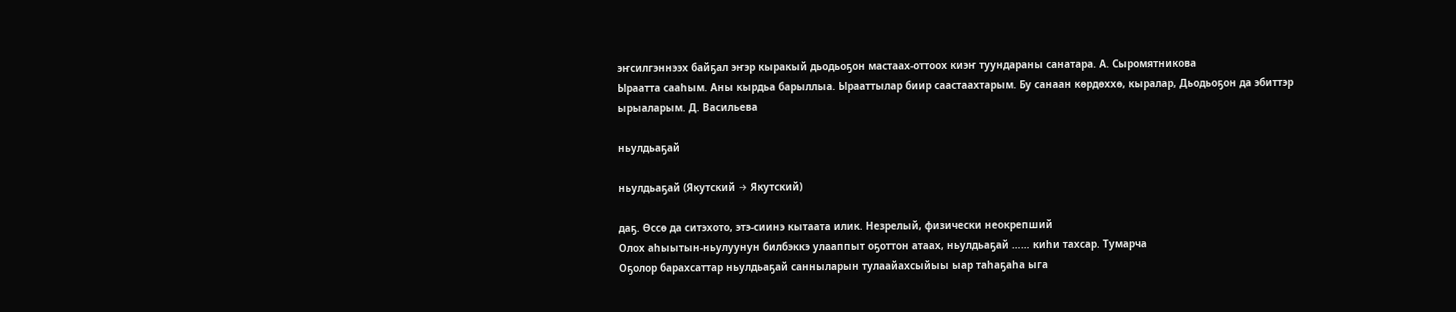эҥсилгэннээх байҕал эҥэр кыракый дьодьоҕон мастаах-оттоох киэҥ туундараны санатара. А. Сыромятникова
Ыраатта сааһым. Аны кырдьа барыллыа. Ырааттылар биир саастаахтарым. Бу санаан көрдөххө, кыралар, Дьодьоҕон да эбиттэр ырыаларым. Д. Васильева

ньулдьаҕай

ньулдьаҕай (Якутский → Якутский)

даҕ. Өссө да ситэхото, этэ-сиинэ кытаата илик. Незрелый, физически неокрепший
Олох аһыытын-ньулуунун билбэккэ улааппыт оҕоттон атаах, ньулдьаҕай …… киһи тахсар. Тумарча
Оҕолор барахсаттар ньулдьаҕай санныларын тулаайахсыйыы ыар таһаҕаһа ыга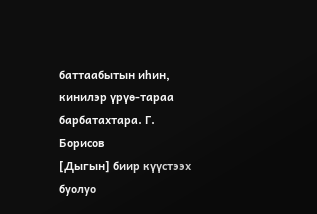баттаабытын иһин, кинилэр үрүө-тараа барбатахтара. Г. Борисов
[Дыгын] биир күүстээх буолуо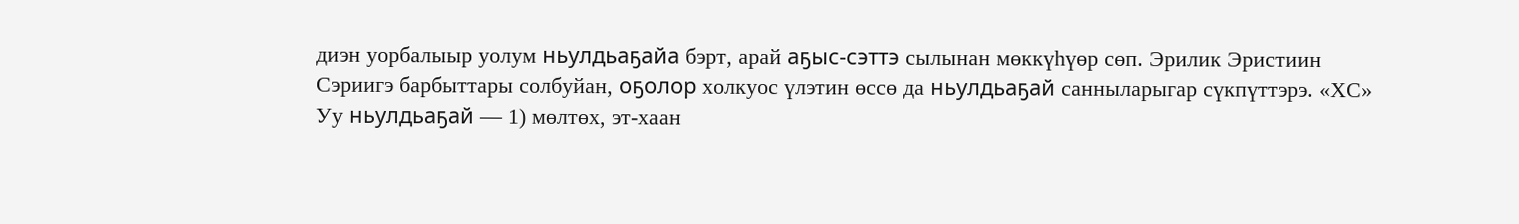диэн уорбалыыр уолум ньулдьаҕайа бэрт, арай аҕыс-сэттэ сылынан мөккүһүөр сөп. Эрилик Эристиин
Сэриигэ барбыттары солбуйан, оҕолор холкуос үлэтин өссө да ньулдьаҕай санныларыгар сүкпүттэрэ. «ХС»
Уу ньулдьаҕай — 1) мөлтөх, эт-хаан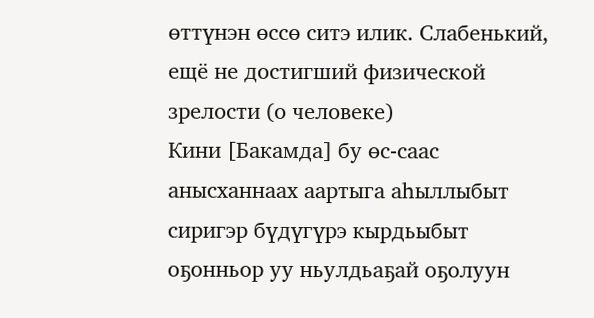өттүнэн өссө ситэ илик. Слабенький, ещё не достигший физической зрелости (о человеке)
Кини [Бакамда] бу өс-саас анысханнаах аартыга аһыллыбыт сиригэр бүдүгүрэ кырдьыбыт оҕонньор уу ньулдьаҕай оҕолуун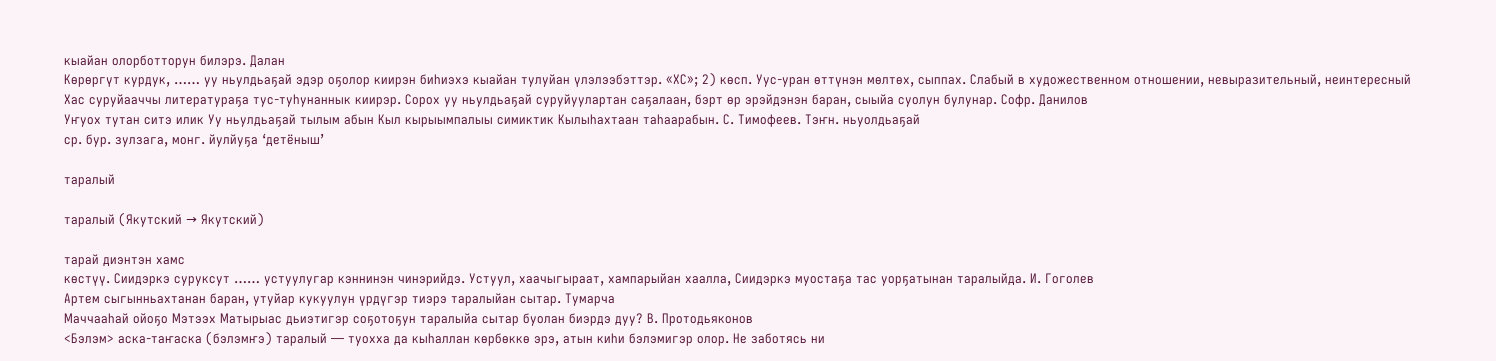кыайан олорботторун билэрэ. Далан
Көрөргүт курдук, …… уу ньулдьаҕай эдэр оҕолор киирэн биһиэхэ кыайан тулуйан үлэлээбэттэр. «ХС»; 2) көсп. Уус-уран өттүнэн мөлтөх, сыппах. Слабый в художественном отношении, невыразительный, неинтересный
Хас суруйааччы литератураҕа тус-туһунаннык киирэр. Сорох уу ньулдьаҕай суруйуулартан саҕалаан, бэрт өр эрэйдэнэн баран, сыыйа суолун булунар. Софр. Данилов
Уҥуох тутан ситэ илик Уу ньулдьаҕай тылым абын Кыл кырыымпалыы симиктик Кылыһахтаан таһаарабын. С. Тимофеев. Тэҥн. ньуолдьаҕай
ср. бур. зулзага, монг. йулйуҕа ‘детёныш’

таралый

таралый (Якутский → Якутский)

тарай диэнтэн хамс
көстүү. Сиидэркэ суруксут …… устуулугар кэннинэн чинэрийдэ. Устуул, хаачыгыраат, хампарыйан хаалла, Сиидэркэ муостаҕа тас уорҕатынан таралыйда. И. Гоголев
Артем сыгынньахтанан баран, утуйар кукуулун үрдүгэр тиэрэ таралыйан сытар. Тумарча
Маччааһай ойоҕо Мэтээх Матырыас дьиэтигэр соҕотоҕун таралыйа сытар буолан биэрдэ дуу? В. Протодьяконов
<Бэлэм> аска-таҥаска (бэлэмҥэ) таралый — туохха да кыһаллан көрбөккө эрэ, атын киһи бэлэмигэр олор. Не заботясь ни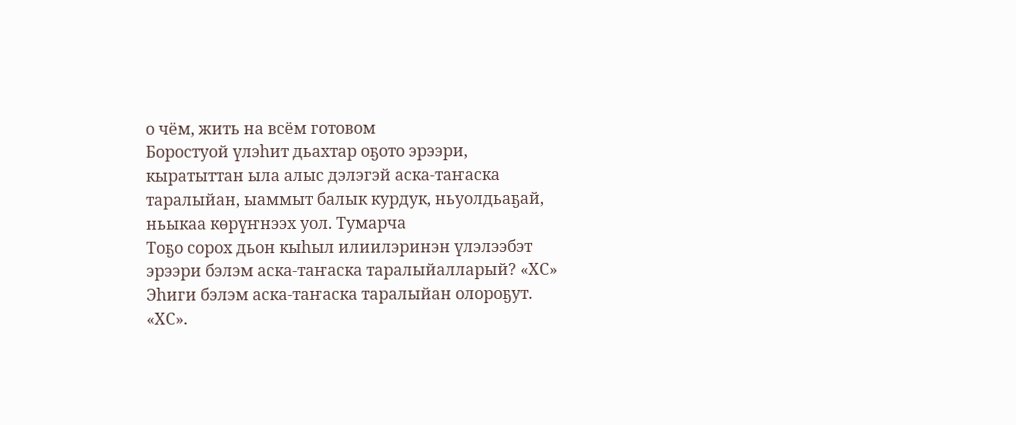о чём, жить на всём готовом
Боростуой үлэһит дьахтар оҕото эрээри, кыратыттан ыла алыс дэлэгэй аска-таҥаска таралыйан, ыаммыт балык курдук, ньуолдьаҕай, ньыкаа көрүҥнээх уол. Тумарча
Тоҕо сорох дьон кыһыл илиилэринэн үлэлээбэт эрээри бэлэм аска-таҥаска таралыйалларый? «ХС»
Эһиги бэлэм аска-таҥаска таралыйан олороҕут. «ХС».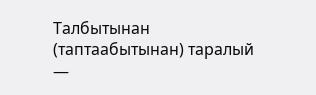Талбытынан (таптаабытынан) таралый —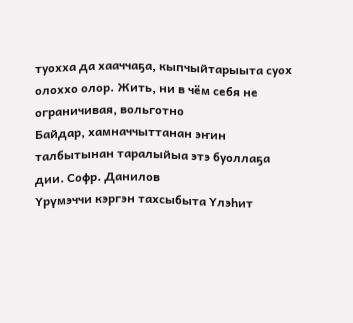туохха да хааччаҕа, кыпчыйтарыыта суох олоххо олор. Жить, ни в чём себя не ограничивая, вольготно
Байдар, хамначчыттанан эҥин талбытынан таралыйыа этэ буоллаҕа дии. Софр. Данилов
Үрүмэччи кэргэн тахсыбыта Үлэһит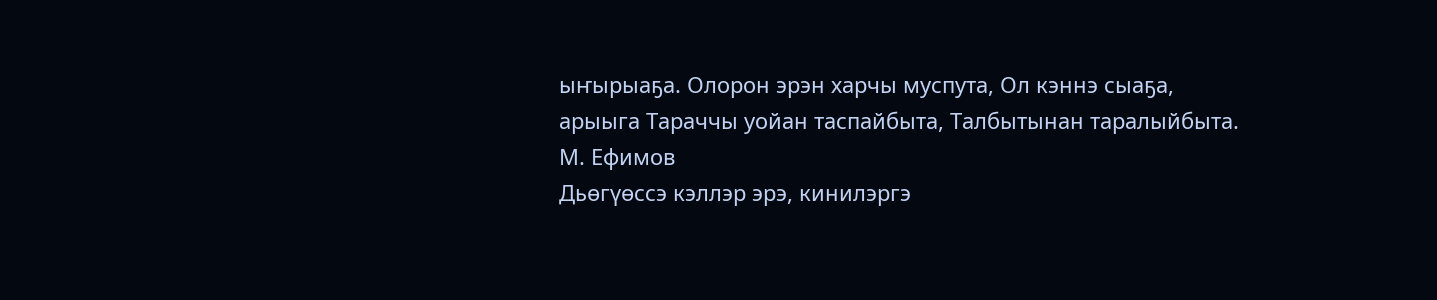ыҥырыаҕа. Олорон эрэн харчы муспута, Ол кэннэ сыаҕа, арыыга Тараччы уойан таспайбыта, Талбытынан таралыйбыта. М. Ефимов
Дьөгүөссэ кэллэр эрэ, кинилэргэ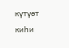күтүөт киһи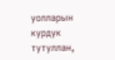уолларын курдук тутуллан,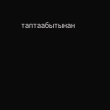таптаабытынан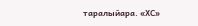таралыйара. «ХС»